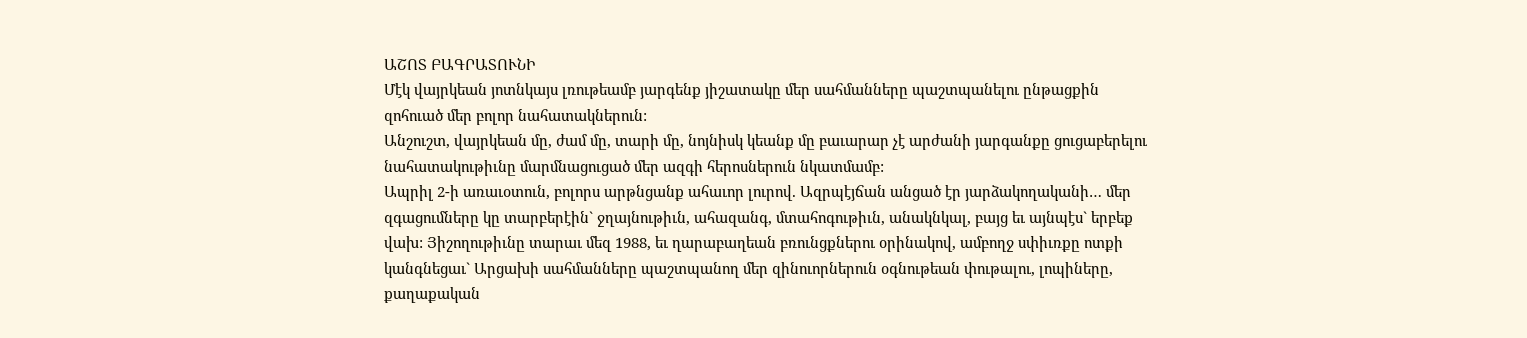ԱՇՈՏ ԲԱԳՐԱՏՈՒՆԻ
Մէկ վայրկեան յոտնկայս լռութեամբ յարգենք յիշատակը մեր սահմանները պաշտպանելու ընթացքին զոհուած մեր բոլոր նահատակներուն:
Անշուշտ, վայրկեան մը, ժամ մը, տարի մը, նոյնիսկ կեանք մը բաւարար չէ արժանի յարգանքը ցուցաբերելու նահատակութիւնը մարմնացուցած մեր ազգի հերոսներուն նկատմամբ:
Ապրիլ 2-ի առաւօտուն, բոլորս արթնցանք ահաւոր լուրով. Ազրպէյճան անցած էր յարձակողականի… մեր զգացումները կը տարբերէին` ջղայնութիւն, ահազանգ, մտահոգութիւն, անակնկալ, բայց եւ այնպէս` երբեք վախ: Յիշողութիւնը տարաւ մեզ 1988, եւ ղարաբաղեան բռունցքներու օրինակով, ամբողջ սփիւռքը ոտքի կանգնեցաւ` Արցախի սահմանները պաշտպանող մեր զինուորներուն օգնութեան փութալու, լոպիները, քաղաքական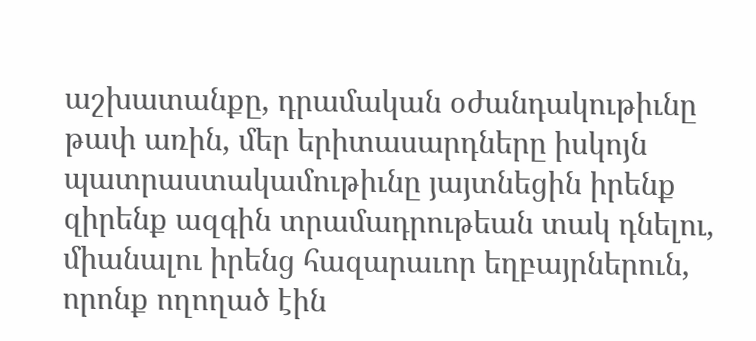աշխատանքը, դրամական օժանդակութիւնը թափ առին, մեր երիտասարդները իսկոյն պատրաստակամութիւնը յայտնեցին իրենք զիրենք ազգին տրամադրութեան տակ դնելու, միանալու իրենց հազարաւոր եղբայրներուն, որոնք ողողած էին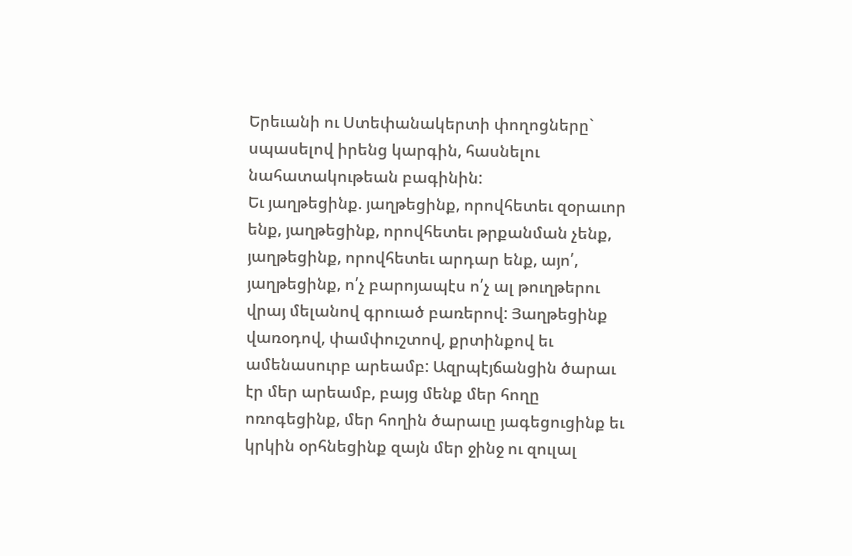Երեւանի ու Ստեփանակերտի փողոցները` սպասելով իրենց կարգին, հասնելու նահատակութեան բագինին:
Եւ յաղթեցինք. յաղթեցինք, որովհետեւ զօրաւոր ենք, յաղթեցինք, որովհետեւ թրքանման չենք, յաղթեցինք, որովհետեւ արդար ենք, այո՛, յաղթեցինք, ո՛չ բարոյապէս ո՛չ ալ թուղթերու վրայ մելանով գրուած բառերով: Յաղթեցինք վառօդով, փամփուշտով, քրտինքով եւ ամենասուրբ արեամբ: Ազրպէյճանցին ծարաւ էր մեր արեամբ, բայց մենք մեր հողը ոռոգեցինք, մեր հողին ծարաւը յագեցուցինք եւ կրկին օրհնեցինք զայն մեր ջինջ ու զուլալ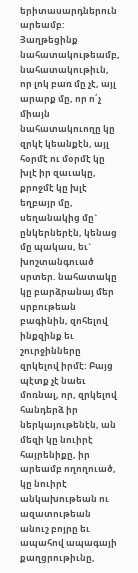երիտասարդներուն արեամբ:
Յաղթեցինք նահատակութեամբ, նահատակութիւն, որ լոկ բառ մը չէ, այլ արարք մը, որ ո՛չ միայն նահատակուողը կը զրկէ կեանքէն, այլ հօրմէ ու մօրմէ կը խլէ իր զաւակը, քրոջմէ կը խլէ եղբայր մը, սեղանակից մը` ընկերներէն, կենաց մը պակաս, եւ` խոշտանգուած սրտեր. նահատակը կը բարձրանայ մեր սրբութեան բագինին, զոհելով ինքզինք եւ շուրջինները զրկելով իրմէ: Բայց պէտք չէ նաեւ մոռնալ, որ, զրկելով հանդերձ իր ներկայութենէն, ան մեզի կը նուիրէ հայրենիքը, իր արեամբ ողողուած, կը նուիրէ անկախութեան ու ազատութեան անուշ բոյրը եւ ապահով ապագայի քաղցրութիւնը,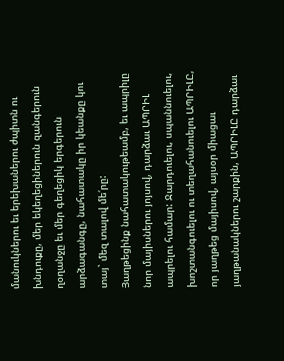մանուկներու եւ երեխաներու ժպիտն ու խնդուքը, մեր եկեղեցիներուն զանգերուն ղօղանջը եւ մեր գեղեցիկ երգերուն արձագանգը, նահատակը իր կեանքը կու տայ` մեզ տալով մե՛րը:
Յաղթեցինք նահատակութեամբ, եւ ապրիլը նոր մայիսներու յոյսով, դարձաւ ԱՊՐԻԼ ապրելու համար: Ջարդուելու, սպաննուելու, խոշտանգուելու ու տեղահանուելու ԱՊՐԻԼԸ, որ յաղթեց մայիսով, այսօր միացաւ յաղթանակներու շարքին, ԱՊՐԻԼԸ դարձաւ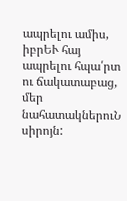ապրելու ամիս, իբրԵՒ հայ ապրելու հպա՛րտ ու ճակատաբաց, մեր նահատակներուՆ սիրոյն: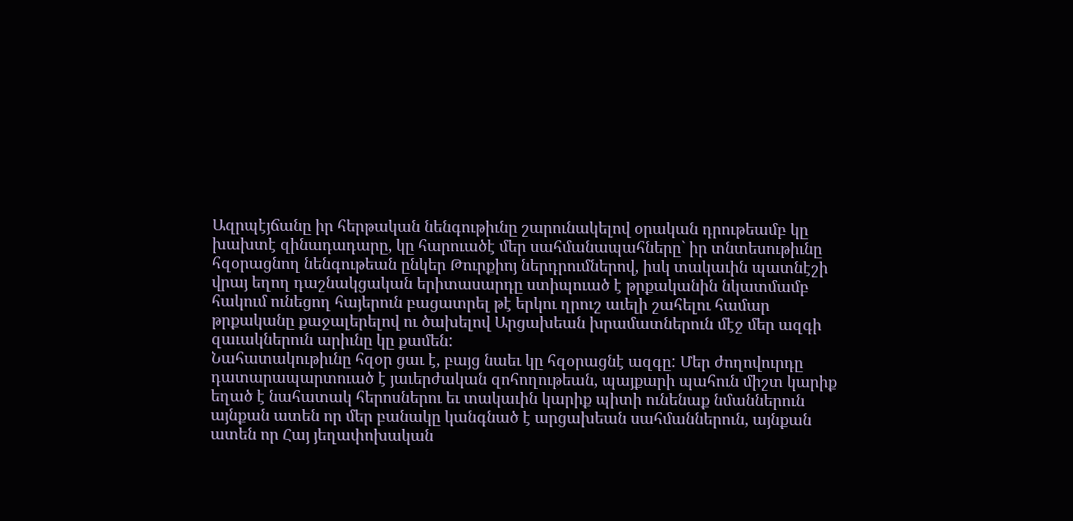Ազրպէյճանը իր հերթական նենգութիւնը շարունակելով օրական դրութեամբ կը խախտէ զինադադարը, կը հարուածէ մեր սահմանապահները` իր տնտեսութիւնը հզօրացնող նենգութեան ընկեր Թուրքիոյ ներդրումներով, իսկ տակաւին պատնէշի վրայ եղող դաշնակցական երիտասարդը ստիպուած է թրքականին նկատմամբ հակում ունեցող հայերուն բացատրել թէ երկու ղրուշ աւելի շահելու համար թրքականը քաջալերելով ու ծախելով Արցախեան խրամատներուն մէջ մեր ազգի զաւակներուն արիւնը կը քամեն:
Նահատակութիւնը հզօր ցաւ է, բայց նաեւ կը հզօրացնէ ազգը: Մեր ժողովուրդը դատարապարտուած է յաւերժական զոհողութեան, պայքարի պահուն միշտ կարիք եղած է նահատակ հերոսներու եւ տակաւին կարիք պիտի ունենաք նմաններուն այնքան ատեն որ մեր բանակը կանգնած է արցախեան սահմաններուն, այնքան ատեն որ Հայ յեղափոխական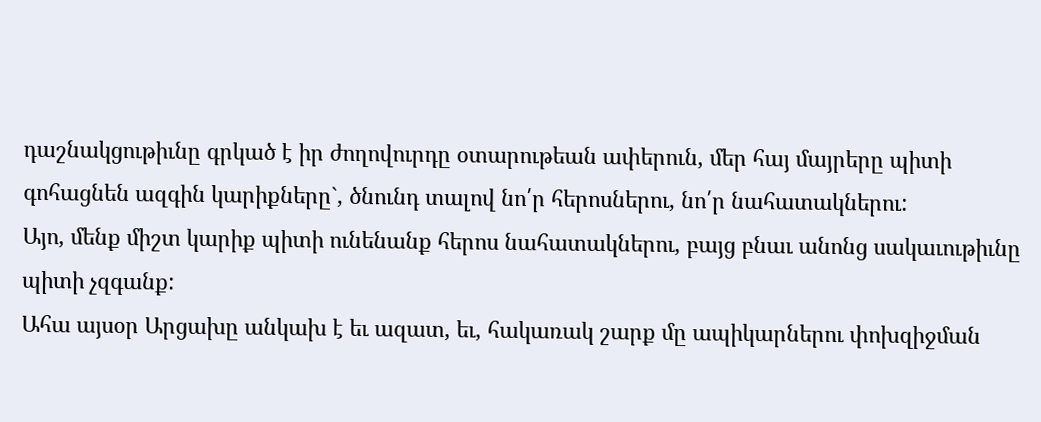դաշնակցութիւնը գրկած է իր ժողովուրդը օտարութեան ափերուն, մեր հայ մայրերը պիտի գոհացնեն ազգին կարիքները`, ծնունդ տալով նո՛ր հերոսներու, նո՛ր նահատակներու:
Այո, մենք միշտ կարիք պիտի ունենանք հերոս նահատակներու, բայց բնաւ անոնց սակաւութիւնը պիտի չզգանք:
Ահա այսօր Արցախը անկախ է եւ ազատ, եւ, հակառակ շարք մը ապիկարներու փոխզիջման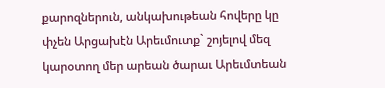քարոզներուն, անկախութեան հովերը կը փչեն Արցախէն Արեւմուտք` շոյելով մեզ կարօտող մեր արեան ծարաւ Արեւմտեան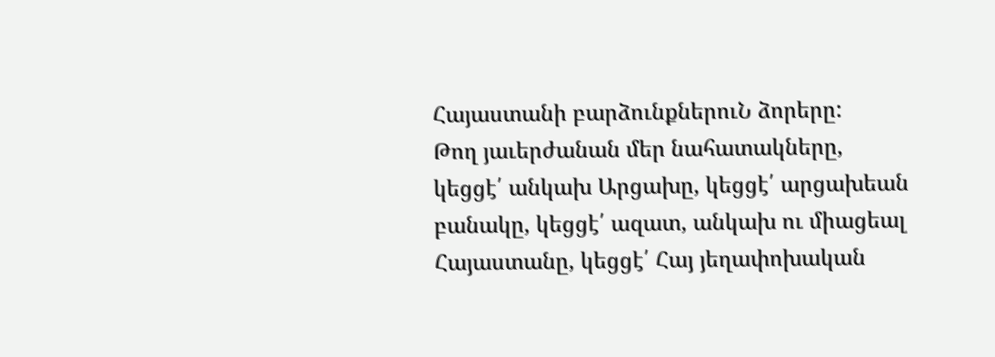Հայաստանի բարձունքներուՆ ձորերը:
Թող յաւերժանան մեր նահատակները, կեցցէ՛ անկախ Արցախը, կեցցէ՛ արցախեան բանակը, կեցցէ՛ ազատ, անկախ ու միացեալ Հայաստանը, կեցցէ՛ Հայ յեղափոխական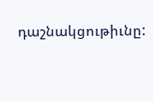դաշնակցութիւնը: